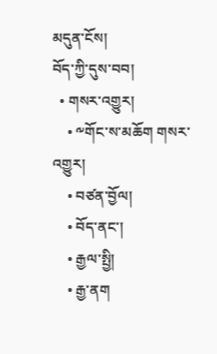མདུན་ངོས།
བོད་ཀྱི་དུས་བབ།
  • གསར་འགྱུར།
    • ༸གོང་ས་མཆོག གསར་འགྱུར།
    • བཙན་བྱོལ།
    • བོད་ནང་།
    • རྒྱལ་སྤྱི།
    • རྒྱ་ནག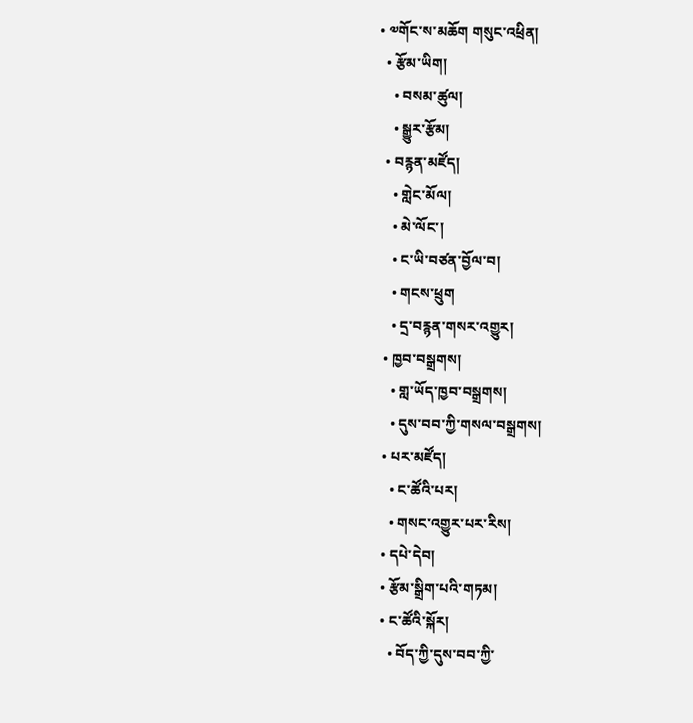• ༧གོང་ས་མཆོག གསུང་འཕྲིན།
  • རྩོམ་ཡིག།
    • བསམ་ཚུལ།
    • སྒྱུར་རྩོམ།
  • བརྙན་མཛོད།
    • གླེང་མོལ།
    • མེ་ལོང་།
    • ང་ཡི་བཙན་བྱོལ་བ།
    • གངས་ཕྲུག
    • དྲ་བརྙན་གསར་འགྱུར།
  • ཁྱབ་བསྒྲགས།
    • གླ་ཡོད་ཁྱབ་བསྒྲགས།
    • དུས་བབ་ཀྱི་གསལ་བསྒྲགས།
  • པར་མཛོད།
    • ང་ཚོའི་པར།
    • གསང་འགྱུར་པར་རིས།
  • དཔེ་དེབ།
  • རྩོམ་སྒྲིག་པའི་གཏམ།
  • ང་ཚོའི་སྐོར།
    • བོད་ཀྱི་དུས་བབ་ཀྱི་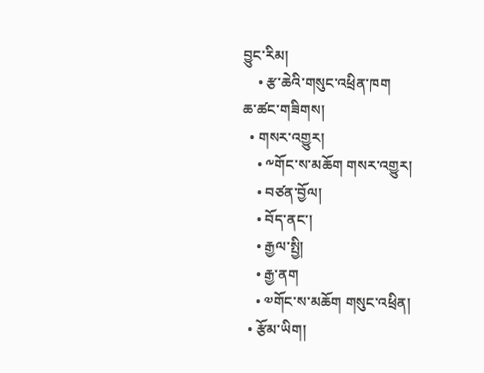བྱུང་རིམ།
    • རྩ་ཆེའི་གསུང་འཕྲིན་ཁག
ཆ་ཚང་གཟིགས།
  • གསར་འགྱུར།
    • ༸གོང་ས་མཆོག གསར་འགྱུར།
    • བཙན་བྱོལ།
    • བོད་ནང་།
    • རྒྱལ་སྤྱི།
    • རྒྱ་ནག
    • ༧གོང་ས་མཆོག གསུང་འཕྲིན།
  • རྩོམ་ཡིག།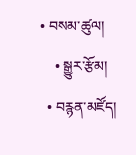• བསམ་ཚུལ།
    • སྒྱུར་རྩོམ།
  • བརྙན་མཛོད།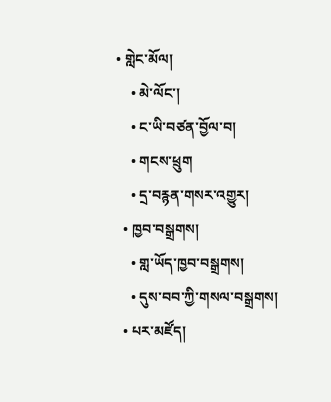• གླེང་མོལ།
    • མེ་ལོང་།
    • ང་ཡི་བཙན་བྱོལ་བ།
    • གངས་ཕྲུག
    • དྲ་བརྙན་གསར་འགྱུར།
  • ཁྱབ་བསྒྲགས།
    • གླ་ཡོད་ཁྱབ་བསྒྲགས།
    • དུས་བབ་ཀྱི་གསལ་བསྒྲགས།
  • པར་མཛོད།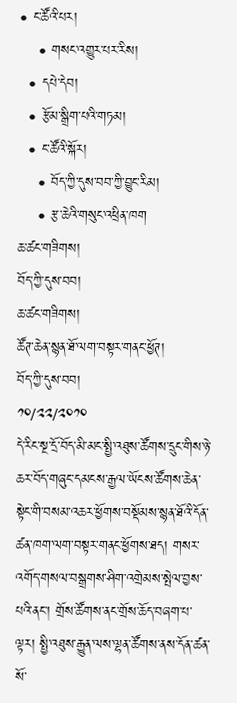• ང་ཚོའི་པར།
    • གསང་འགྱུར་པར་རིས།
  • དཔེ་དེབ།
  • རྩོམ་སྒྲིག་པའི་གཏམ།
  • ང་ཚོའི་སྐོར།
    • བོད་ཀྱི་དུས་བབ་ཀྱི་བྱུང་རིམ།
    • རྩ་ཆེའི་གསུང་འཕྲིན་ཁག
ཆ་ཚང་གཟིགས།
བོད་ཀྱི་དུས་བབ།
ཆ་ཚང་གཟིགས།
ཚོཊ་ཆེན་སྙན་ཐོ་ལག་བསྟར་གནང་ཕྱོཊ།
བོད་ཀྱི་དུས་བབ།
༡༠/༢༢/༢༠༡༠
དེ་རིང་སྔ་དྲོ་བོད་མི་མང་སྤྱི་འཐུས་ཚོགས་དྲུང་གིས་ཉེ་ཆར་བོད་གཞུང་དམངས་རྒྱལ་ཡོངས་ཚོགས་ཆེན་སྟེང་གི་བསམ་འཆར་ཕྱོགས་བསྡོམས་སྙན་ཐོའི་དོན་ཚན་ཁག་ལག་བསྟར་གནང་ཕྱོགས་ཐད། གསར་འགོད་གསལ་བསྒྲགས་ཤིག་འགྲེམས་སྤེལ་བྱས་པའི་ནང་། གྲོས་ཚོགས་ནང་གྲོས་ཆོད་བཞག་པ་ལྟར། སྤྱི་འཐུས་རྒྱུན་ལས་ལྷན་ཚོགས་ནས་དོན་ཚན་སོ་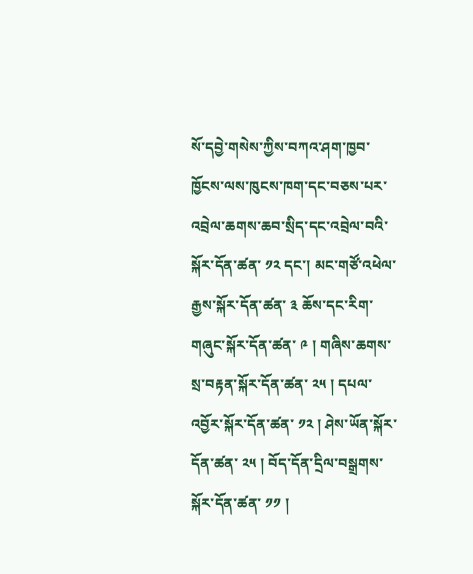སོ་དབྱེ་གསེས་ཀྱིས་བཀའ་ཤག་ཁྱབ་ཁྱོངས་ལས་ཁུངས་ཁག་དང་བཅས་པར་འབྲེལ་ཆགས་ཆབ་སྲིད་དང་འབྲེལ་བའི་སྐོར་དོན་ཚན་ ༡༢ དང་། མང་གཙོ་འཕེལ་རྒྱས་སྐོར་དོན་ཚན་ ༣ ཆོས་དང་རིག་གཞུང་སྐོར་དོན་ཚན་ ༩ ། གཞིས་ཆགས་སྲ་བརྟན་སྐོར་དོན་ཚན་ ༢༥ ། དཔལ་འབྱོར་སྐོར་དོན་ཚན་ ༡༢ ། ཤེས་ཡོན་སྐོར་དོན་ཚན་ ༢༥ ། བོད་དོན་དྲིལ་བསྒྲགས་སྐོར་དོན་ཚན་ ༡༡ །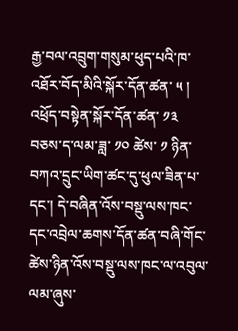རྒྱ་བལ་འབྲུག་གསུམ་ཕུད་པའི་ཁ་འཐོར་བོད་མིའི་སྐོར་དོན་ཚན་ ༥ ། འཕྲོད་བསྟེན་སྐོར་དོན་ཚན་ ༡༣ བཅས་ད་ལམ་ཟླ་ ༡༠ ཚེས་ ༡ ཉིན་བཀའ་དྲུང་ཡིག་ཚང་དུ་ཕུལ་ཟིན་པ་དང་། དེ་བཞིན་འོས་བསྡུ་ལས་ཁང་དང་འབྲེལ་ཆགས་དོན་ཚན་བཞི་གོང་ཚེས་ཉིན་འོས་བསྡུ་ལས་ཁང་ལ་འབུལ་ལམ་ཞུས་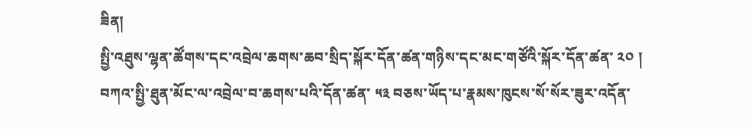ཟིན།
སྤྱི་འཐུས་ལྷན་ཚོགས་དང་འབྲེལ་ཆགས་ཆབ་སྲིད་སྐོར་དོན་ཚན་གཉིས་དང་མང་གཙོའི་སྐོར་དོན་ཚན་ ༢༠ ། བཀའ་སྤྱི་ཐུན་མོང་ལ་འབྲེལ་བ་ཆགས་པའི་དོན་ཚན་ ༥༣ བཅས་ཡོད་པ་རྣམས་ཁུངས་སོ་སོར་ཟུར་འདོན་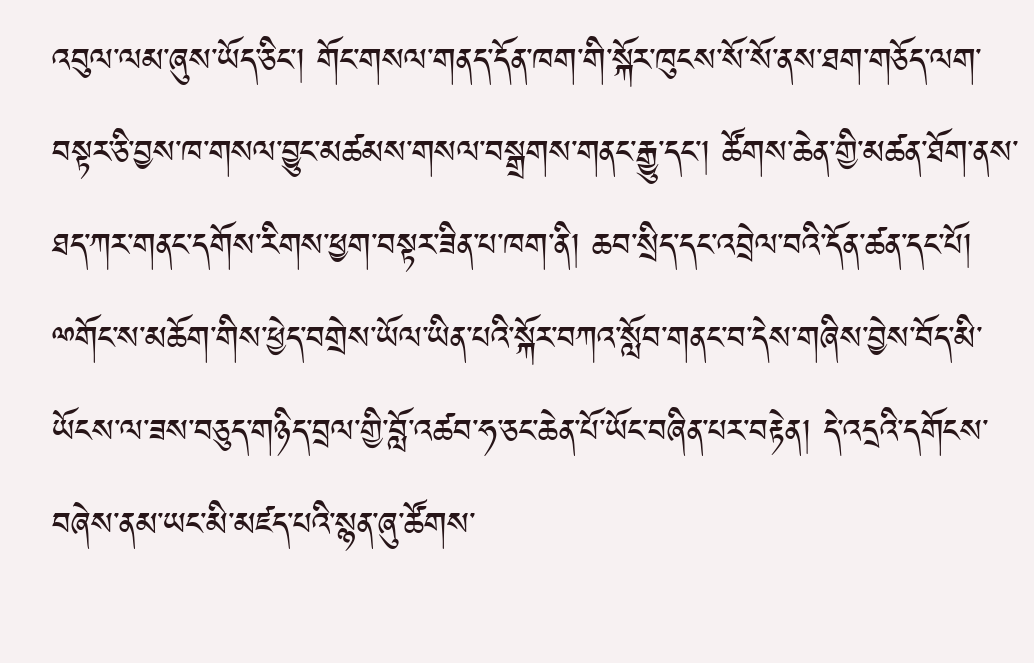འབུལ་ལམ་ཞུས་ཡོད་ཅིང་། གོང་གསལ་གནད་དོན་ཁག་གི་སྐོར་ཁུངས་སོ་སོ་ནས་ཐག་གཅོད་ལག་བསྟར་ཅི་བྱས་ཁ་གསལ་བྱུང་མཚམས་གསལ་བསྒྲགས་གནང་རྒྱུ་དང་། ཚོགས་ཆེན་གྱི་མཚན་ཐོག་ནས་ཐད་ཀར་གནང་དགོས་རིགས་ཕྱག་བསྟར་ཟིན་པ་ཁག་ནི། ཆབ་སྲིད་དང་འབྲེལ་བའི་དོན་ཚན་དང་པོ། ྋགོང་ས་མཆོག་གིས་ཕྱེད་བགྲེས་ཡོལ་ཡིན་པའི་སྐོར་བཀའ་སློབ་གནང་བ་དེས་གཞིས་བྱེས་བོད་མི་ཡོངས་ལ་ཟས་བཅུད་གཉིད་བྲལ་གྱི་བློ་འཚབ་ཧ་ཅང་ཆེན་པོ་ཡོང་བཞིན་པར་བརྟེན། དེ་འདྲའི་དགོངས་བཞེས་ནམ་ཡང་མི་མཛད་པའི་སྙན་ཞུ་ཚོགས་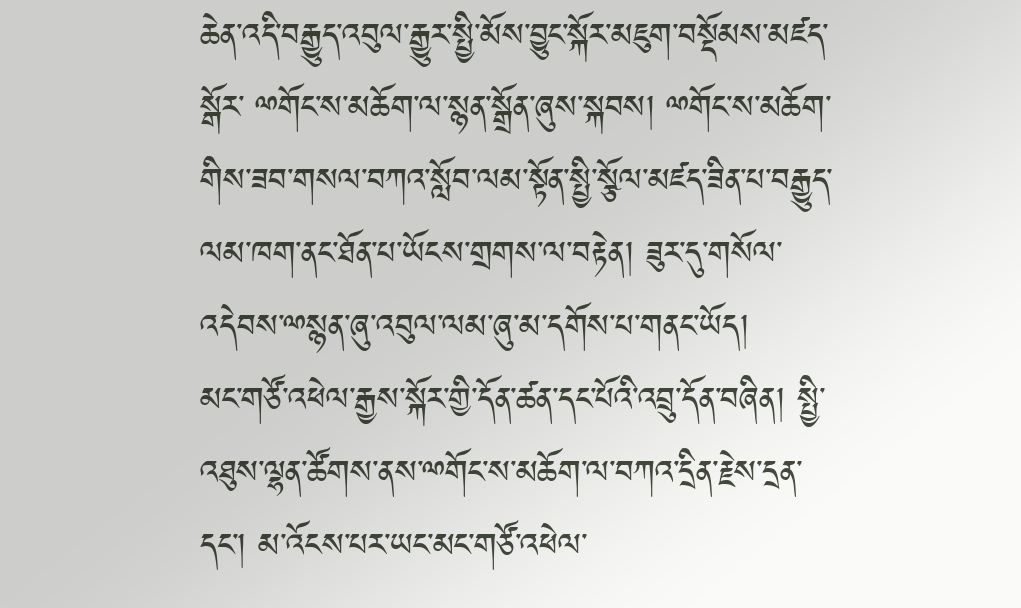ཆེན་འདི་བརྒྱུད་འབུལ་རྒྱུར་སྤྱི་མོས་བྱུང་སྐོར་མཇུག་བསྡོམས་མཛད་སྒོར་ ྋགོང་ས་མཆོག་ལ་སྙན་སྒྲོན་ཞུས་སྐབས། ྋགོང་ས་མཆོག་གིས་ཟབ་གསལ་བཀའ་སློབ་ལམ་སྟོན་སྤྱི་སྩོལ་མཛད་ཟིན་པ་བརྒྱུད་ལམ་ཁག་ནང་ཐོན་པ་ཡོངས་གྲགས་ལ་བརྟེན། ཟུར་དུ་གསོལ་འདེབས་ྋསྙན་ཞུ་འབུལ་ལམ་ཞུ་མ་དགོས་པ་གནང་ཡོད།
མང་གཙོ་འཕེལ་རྒྱས་སྐོར་གྱི་དོན་ཚན་དང་པོའི་འབྲུ་དོན་བཞིན། སྤྱི་འཐུས་ལྷན་ཚོགས་ནས་ྋགོང་ས་མཆོག་ལ་བཀའ་དྲིན་རྗེས་དྲན་དང་། མ་འོངས་པར་ཡང་མང་གཙོ་འཕེལ་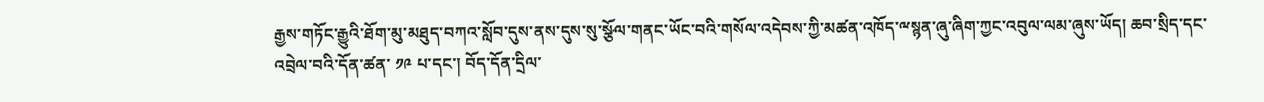རྒྱས་གཏོང་རྒྱུའི་ཐོག་མུ་མཐུད་བཀའ་སློབ་དུས་ནས་དུས་སུ་སྩོལ་གནང་ཡོང་བའི་གསོལ་འདེབས་ཀྱི་མཚན་འཁོད་ྋསྙན་ཞུ་ཞིག་ཀྱང་འབུལ་ལམ་ཞུས་ཡོད། ཆབ་སྲིད་དང་འབྲེལ་བའི་དོན་ཚན་ ༡༩ པ་དང་། བོད་དོན་དྲིལ་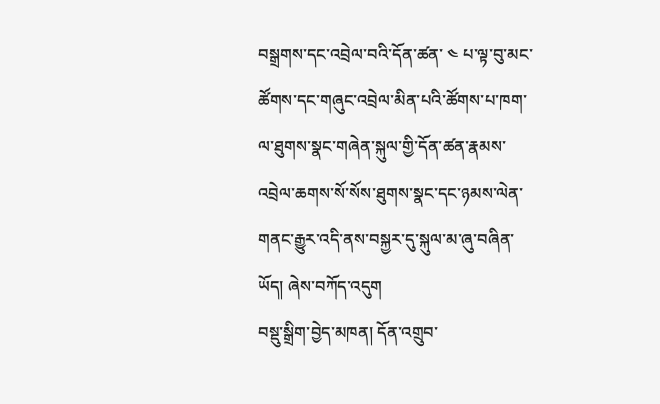བསྒྲགས་དང་འབྲེལ་བའི་དོན་ཚན་ ༤ པ་ལྟ་བུ་མང་ཚོགས་དང་གཞུང་འབྲེལ་མིན་པའི་ཚོགས་པ་ཁག་ལ་ཐུགས་སྣང་གཞེན་སྐུལ་གྱི་དོན་ཚན་རྣམས་འབྲེལ་ཆགས་སོ་སོས་ཐུགས་སྣང་དང་ཉམས་ལེན་གནང་རྒྱུར་འདི་ནས་བསྐྱར་དུ་སྐུལ་མ་ཞུ་བཞིན་ཡོད། ཞེས་བཀོད་འདུག
བསྡུ་སྒྲིག་བྱེད་མཁན། དོན་འགྲུབ་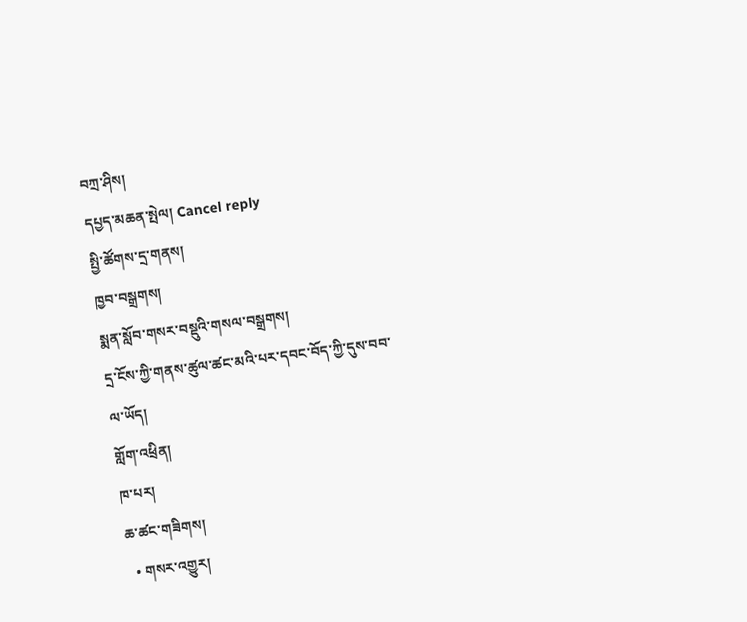བཀྲ་ཤིས།
དཔྱད་མཆན་སྤེལ། Cancel reply
སྤྱི་ཚོགས་དྲ་གནས།
ཁྱབ་བསྒྲགས།
སྨན་སློབ་གསར་བསྡུའི་གསལ་བསྒྲགས།
དྲ་ངོས་ཀྱི་གནས་ཚུལ་ཚང་མའི་པར་དབང་བོད་ཀྱི་དུས་བབ་ལ་ཡོད།
གློག་འཕྲིན།
ཁ་པར།
ཆ་ཚང་གཟིགས།
  • གསར་འགྱུར།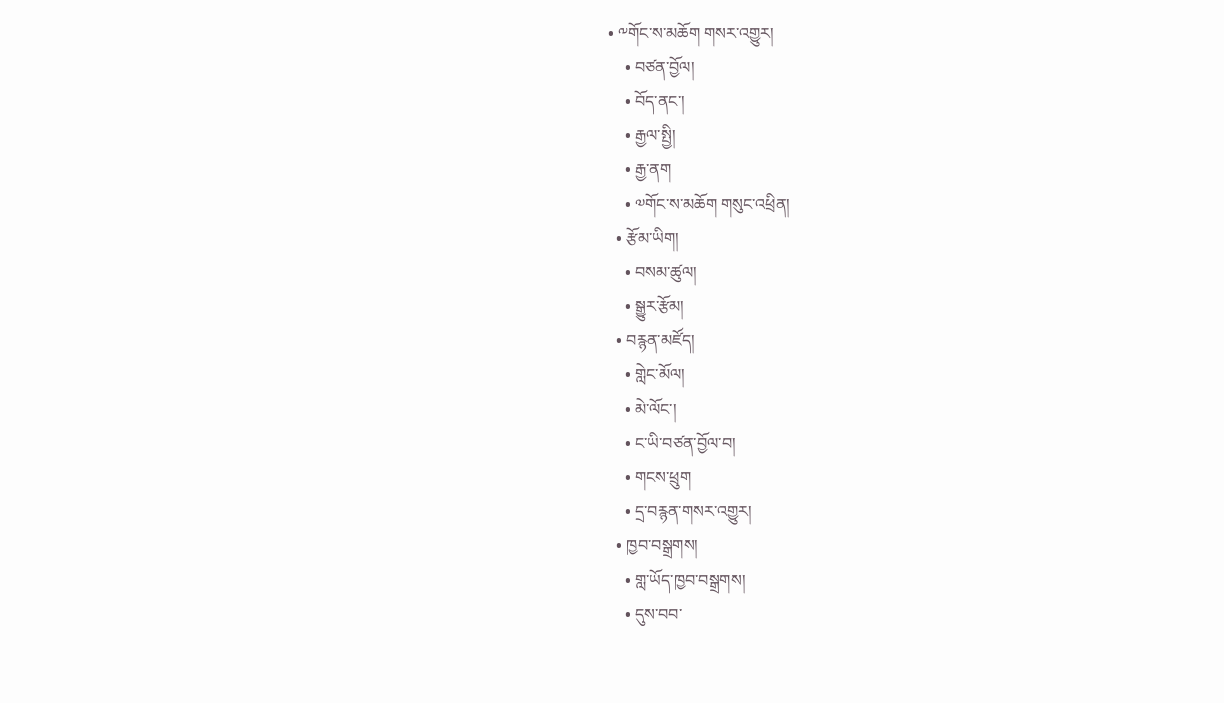• ༸གོང་ས་མཆོག གསར་འགྱུར།
    • བཙན་བྱོལ།
    • བོད་ནང་།
    • རྒྱལ་སྤྱི།
    • རྒྱ་ནག
    • ༧གོང་ས་མཆོག གསུང་འཕྲིན།
  • རྩོམ་ཡིག།
    • བསམ་ཚུལ།
    • སྒྱུར་རྩོམ།
  • བརྙན་མཛོད།
    • གླེང་མོལ།
    • མེ་ལོང་།
    • ང་ཡི་བཙན་བྱོལ་བ།
    • གངས་ཕྲུག
    • དྲ་བརྙན་གསར་འགྱུར།
  • ཁྱབ་བསྒྲགས།
    • གླ་ཡོད་ཁྱབ་བསྒྲགས།
    • དུས་བབ་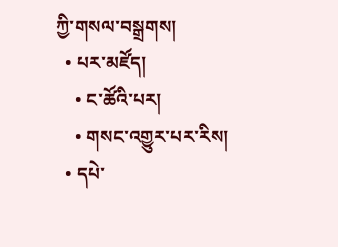ཀྱི་གསལ་བསྒྲགས།
  • པར་མཛོད།
    • ང་ཚོའི་པར།
    • གསང་འགྱུར་པར་རིས།
  • དཔེ་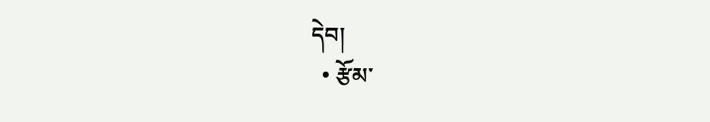དེབ།
  • རྩོམ་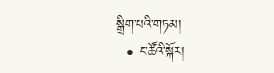སྒྲིག་པའི་གཏམ།
  • ང་ཚོའི་སྐོར།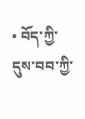• བོད་ཀྱི་དུས་བབ་ཀྱི་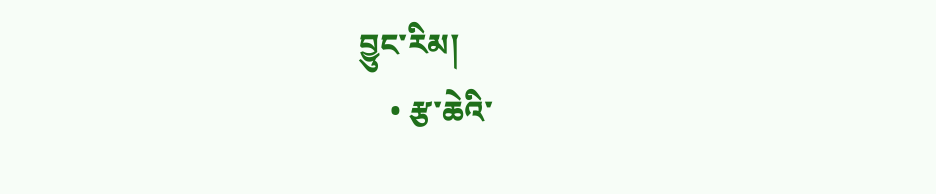བྱུང་རིམ།
    • རྩ་ཆེའི་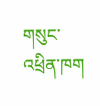གསུང་འཕྲིན་ཁག